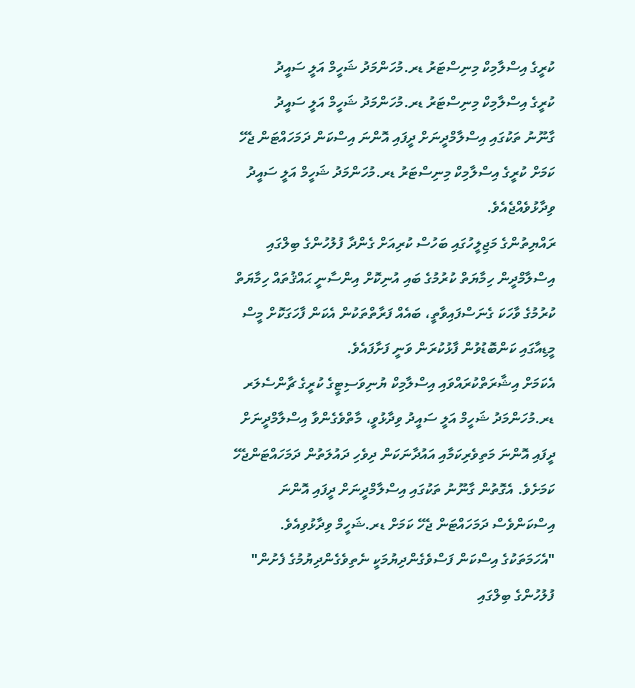ކުރީގެ އިސްލާމިކް މިނިސްޓަރު ޑރ.މުހަންމަދު ޝަހީމް އަލީ ސައީދު
ކުރީގެ އިސްލާމިކް މިނިސްޓަރު ޑރ.މުހަންމަދު ޝަހީމް އަލީ ސައީދު
ގާނޫނު ތަކުގައި އިސްލާމްދީނަށް ދީފައި އޮންނަ އިސްކަން ދަމަހައްޓަން ޖެހޭ ކަމަށް ކުރީގެ އިސްލާމިކް މިނިސްޓަރު ޑރ.މުހަންމަދު ޝަހީމް އަލީ ސައީދު ވިދާޅުވެއްޖެއެވެ.
ރައްޔިތުންގެ މަޖިލީހުގައި ބަހުސް ކުރިއަށް ގެންދާ ފުލުހުންގެ ބިލްގައި އިސްލާމްދީން ހިމާޔަތް ކުރުމުގެ ބައި އުނިކޮށް އިންސާނީ ޙައްޤުތައް ހިމާޔަތް ކުރުމުގެ ވާހަކަ ގެނަސްފައިވާތީ، ބައެއް ފަރާތްތަކުން އެކަން ފާހަގަކޮށް މީސް މީޑިއާގައި ކަންބޮޑުވުން ފާޅުކުރަން ވަނީ ފަށާފައެވެ.
އެކަމަށް އިޝާރަތްކުރައްވައި އިސްލާމިކް ޔުނިވަސިޓީގެ ކުރީގެ ޗާންސެލަރ ޑރ.މުހަންމަދު ޝަހީމް އަލީ ސައީދު ވިދާޅުވީ، މާތްވެގެންވާ އިސްލާމްދީނަށް ދީފައި އޮންނަ މަތިވެރިކަމާއި އައުދާނަކަން ދިވެހި ދައުލަތުން ދަމަހައްޓަންޖެހޭ ކަމަށެވެ. އެގޮތުން ގާނޫނު ތަކުގައި އިސްލާމްދީނަށް ދީފައި އޮންނަ އިސްކަންވެސް ދަމަހައްޓަން ޖެހޭ ކަމަށް ޑރ.ޝަހީމް ވިދާޅުވިއެވެ.
"އެހަމަތަކުގެ އިސްކަން ފަސްވެގެންދިޔުމަކީ ނެތިވެގެންދިޔުމުގެ ފެށުން" ފުލުހުންގެ ބިލްގައި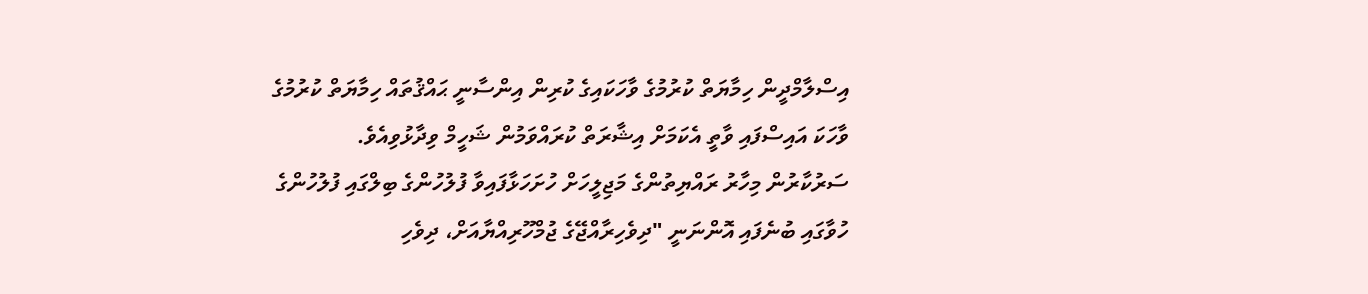އިސްލާމްދީން ހިމާޔަތް ކުރުމުގެ ވާހަކައިގެ ކުރިން އިންސާނީ ޙައްޤުތައް ހިމާޔަތް ކުރުމުގެ ވާހަކަ އައިސްފައި ވާތީ އެކަމަށް އިޝާރަތް ކުރައްވަމުން ޝަހީމް ވިދާޅުވިއެވެ.
ސަރުކާރުން މިހާރު ރައްޔިތުންގެ މަޖިލީހަށް ހުށަހަޅާފައިވާ ފުލުހުންގެ ބިލްގައި ފުލުހުންގެ ހުވާގައި ބުނެފައި އޮންނަނީ "ދިވެހިރާއްޖޭގެ ޖުމްހޫރިއްޔާއަށް، ދިވެހި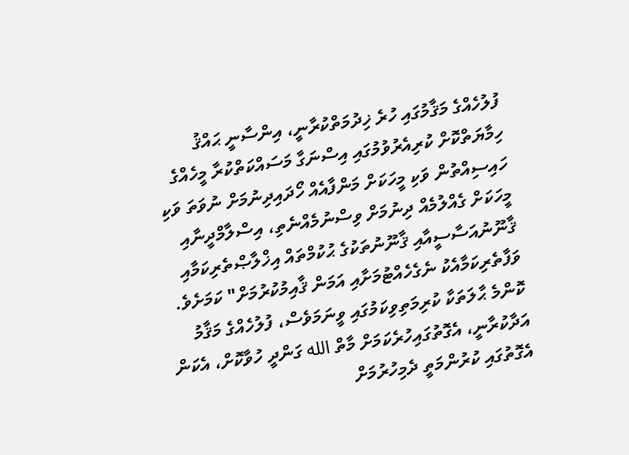ފުލުހެއްގެ މަޤާމުގައި ހުރެ ޚިދުމަތްކުރާނީ، އިންސާނީ ޙައްޤު ހިމާޔަތްކޮށް ކުރިއެރުވުމުގައި އިސްނަގާ މަސައްކަތްކުރާ މީހެއްގެ ހައިސިއްތުން ވަކި މީހަކަށް މަންފާއެއް ހޯދައިދިނުމަށް ނުވަތަ ވަކި މީހަކަށް ގެއްލުމެއް ދިނުމަށް ވިސްނުމެއްނެތި، އިސްލާމްދީނާއި ޤާނޫނުއަސާސީއާއި ޤާނޫނުތަކުގެ ޙުކުމްތައް އިޚްލާޞްތެރިކަމާއި ވަފާތެރިކަމާއެކު ނެގެހެއްޓުމަށާއި އަމަން ޤާއިމުކުރުމަށް" ކަމަށެވެ. ކޮންމެ ޙާލަތަކާ ކުރިމަތިވިކަމުގައި ވީނަމަވެސް، ފުލުހެއްގެ މަޤާމު އަދާކުރާނީ، އެގޮތުގައިހުރެކަމަށް މާތް الله ގަންދީ ހުވާކޮށް، އެކަން އެގޮތުގައި ކުރުންމަތީ ދެމިހުރުމަށް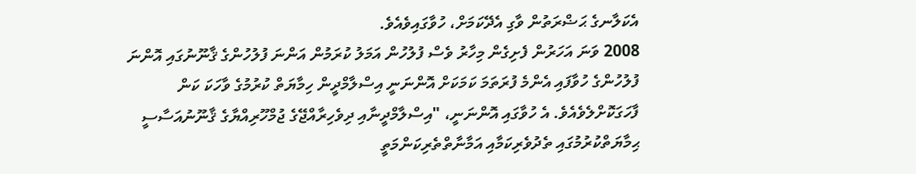އެކަލާނގެ ޙަޟްރަތުން ވާގި އެދޭކަމަށް، ހުވާގައިވެއެވެ.
2008 ވަނަ އަހަރުން ފެށިގެން މިހާރު ވެސް ފުލުހުން އަމަލު ކުރަމުން އަންނަ ފުލުހުންގެ ޤާނޫނުގައި އޮންނަ ފުލުހުންގެ ހުވާފައި އެންމެ ފުރަތަމަ ކަމަކަށް އޮންނަނީ އިސްލާމްދީން ހިމާޔަތް ކުރުމުގެ ވާހަކަ ކަން ފާހަގަކޮށްލެވެއެވެ. އެ ހުވާގައި އޮންނަނީ، "އިސްލާމްދީނާއި ދިވެހިރާއްޖޭގެ ޖުމްހޫރިއްޔާގެ ޤާނޫނުއަސާސީ ޙިމާޔަތްކުރުމުގައި ތެދުވެރިކަމާއި އަމާނާތްތެރިކަންމަތީ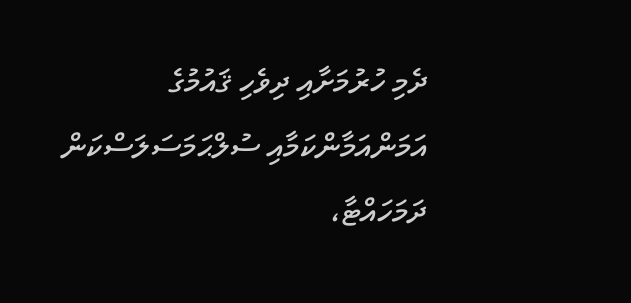ދެމި ހުރުމަށާއި ދިވެހި ޤައުމުގެ އަމަންއަމާންކަމާއި ސުލްޙަމަސަލަސްކަން ދަމަހައްޓާ،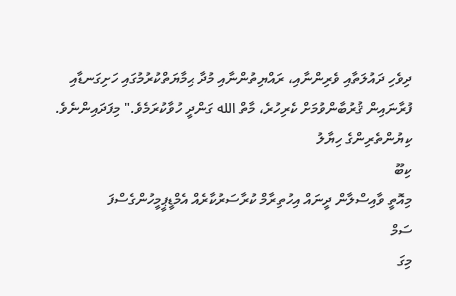ދިވެހި ދައުލަތާއި ވެރިންނާއި، ރައްޔިތުންނާއި މުދާ ޙިމާޔަތްކުރުމުގައި ހަށިގަނޑާއި ފުރާނައިން ޤުރުބާންވުމަށް ކެރިހުރެ، މާތް الله ގަންދީ ހުވާކުރަމެވެ." މިފަދައިންނެވެ.
ކިޔުންތެރިންގެ ހިޔާލު
ކިބޫ
މިއޮތީ ވާއިސްލާން ދީނައް އިހުތިރާމް ކުރާސަރުކާރެއް އެމްޑީޕީމީހުންގެސްފަ
ސަމް
މިގަ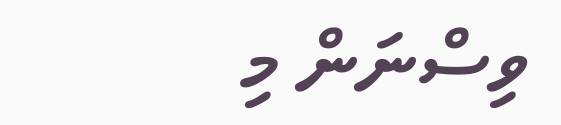ވިސްނަން މި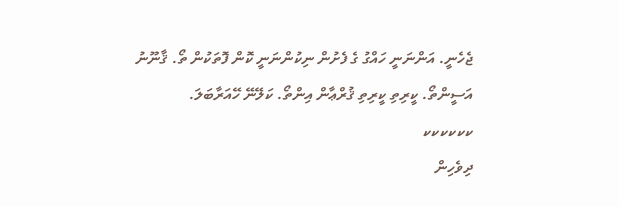ޖެހެނީ. އަންނަނީ ހައްގު ގެ ފެށުން ނިކުންނަނީ ކޮން ފޮތަކުން ތޯ. ޤާނޫނު އަސީންތޯ. ކީރިތި ކީރިތި ޤުރްޢާން އިންތޯ. ކަލޭނޭ ހޭއަރާބަލަ.
ކކކކކކ
ދިވެހިން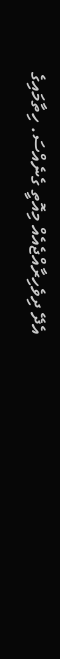އެދޭ ދިވެހިރާއްޖެއެއް މިއޮތީ ގެނެއްސަ. ހިތާމައިގެ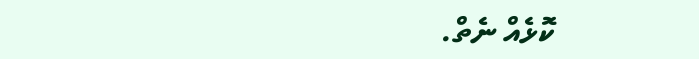ކޮޅެއް ނެތް.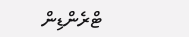ޓްރެންޑިން